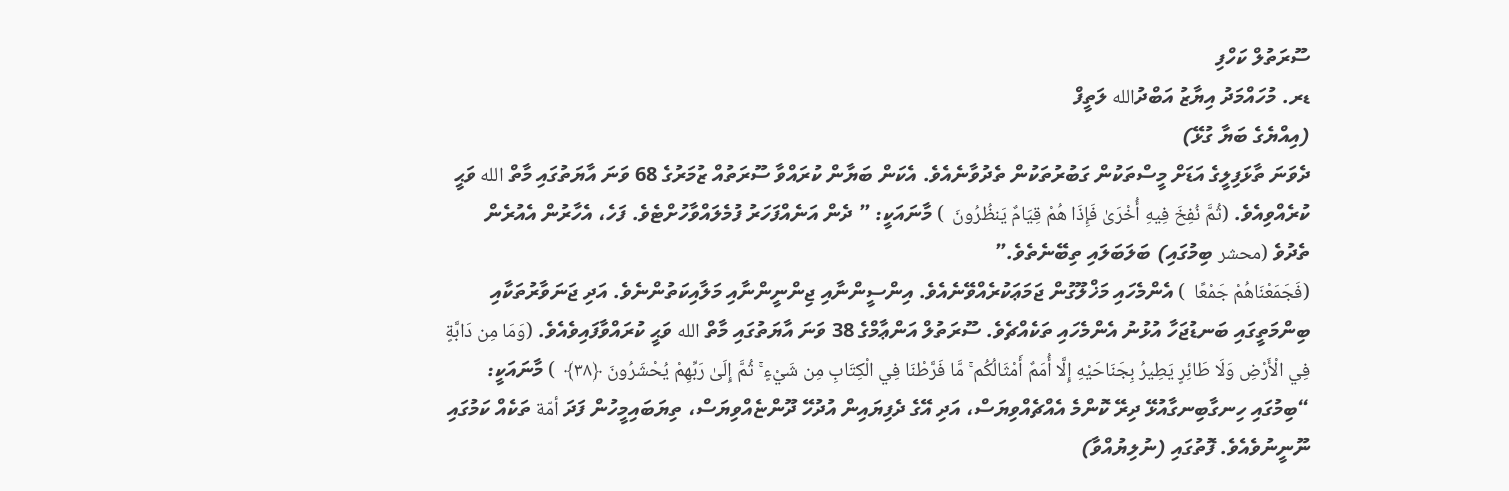ސޫރަތުލް ކަހްފި
ޑރ. މުހައްމަދު އިޔާޒު އަބްދުالله ލަތީފް
(އިއްޔެގެ ބަޔާ ގުޅޭ)
ދެވަނަ ތާޅަފިލީގެ އަޑަށް މީސްތަކުން ގަބުރުތަކުން ތެދުވާނެއެވެ. އެކަން ބަޔާން ކުރައްވާ ސޫރަތުއް ޒުމަރުގެ 68 ވަނަ އާޔަތުގައި މާތް الله ވަޙީ ކުރެއްވިއެވެ. (ثُمَّ نُفِخَ فِيهِ أُخْرَىٰ فَإِذَا هُمْ قِيَامٌ يَنظُرُونَ  ) މާނައަކީ: ” ދެން އަނެއްފަހަރު ފުމެލައްވާހުށްޓެވެ. ފަހެ، އެހާރުން އެއުރެން ތެދުވެ (محشر ބިމުގައި) ބަލަބަލައި ތިބޭނެތެވެ.”
(فَجَمَعْنَاهُمْ جَمْعًا  ) އެންމެހައި މަޚްލޫގުން ޖަމަޢަކުރެއްވޭނެއެވެ. އިންސީންނާއި ޖިންނީންނާއި މަލާއިކަތުންނެވެ. އަދި ޖަނަވާރުތަކާއި ބިންމަތީގައި ބަނޑުޖަހާ އުޅުނު އެންމެހައި ތަކެއްޗެވެ. ސޫރަތުލް އަންޢާމްގެ 38 ވަނަ އާޔަތުގައި މާތް الله ވަޙީ ކުރައްވާފައިވެއެވެ. (وَمَا مِن دَابَّةٍ فِي الْأَرْضِ وَلَا طَائِرٍ يَطِيرُ بِجَنَاحَيْهِ إِلَّا أُمَمٌ أَمْثَالُكُم ۚ مَّا فَرَّطْنَا فِي الْكِتَابِ مِن شَيْءٍ ۚ ثُمَّ إِلَىٰ رَبِّهِمْ يُحْشَرُونَ ﴿٣٨﴾  ) މާނައަކީ: “ބިމުގައި ހިނގާބިނގާއުޅޭ ދިރޭ ކޮންމެ އެއްޗެއްވިޔަސް، އަދި އޭގެ ދެފިޔައިން އުދުހޭ ދޫންޏެއްވިޔަސް، ތިޔަބައިމީހުން ފަދަ أمّة ތަކެއް ކަމުގައި ނޫނީނުވެއެވެ. ފޮތުގައި (ނުލިޔުއްވާ)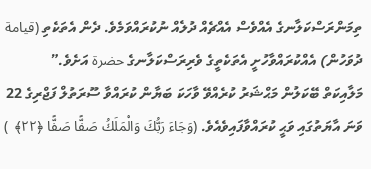ތިމަންރަސްކަލާނގެ އެއްވެސް އެއްޗެއް ދުލެއް ނުކުރައްވަމެވެ. ދެން އެތަކެތި (قيامة ދުވަހުން) އެއްކުރައްވާހުށީ އެތަކެތީގެ ވެރިރަސްކަލާނގެ حضرة އަށެވެ.”
މަލާއިކަތް ބޭކަލުން މަޙްޝަރު ކުރެއްވޭ ވާހަކަ ބަޔާން ކުރައްވާ ސޫރަތުލް ފަޖްރިގެ 22 ވަނަ އާޔަތުގައި ވަޙީ ކުރައްވާފައިވެއެވެ. (وَجَاءَ رَبُّكَ وَالْمَلَكُ صَفًّا صَفًّا ﴿٢٢﴾  )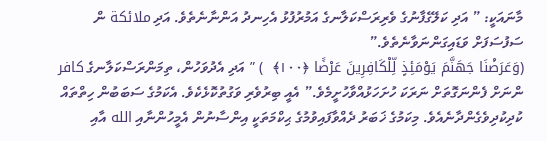މާނައަކީ: ” އަދި ކަލޭގެފާނުގެ ވެރިރަސްކަލާނގެ އަމުރުފުޅު އެހިނދު އަންނާނެތެވެ. އަދި ملائكة ން ސަފުސަފަށް ވަޑައިގަންނަވާނެތެވެ.”
(وَعَرَضْنَا جَهَنَّمَ يَوْمَئِذٍ لِّلْكَافِرِينَ عَرْضًا ﴿١٠٠﴾  ) ” އަދި އެދުވަހުން، ތިމަންރަސްކަލާނގެ كافر ންނަށް ފެންނަގޮތަށް ނަރަކަ ހުށަހަޅުއްވާހުށީމެވެ.” އެއީ ބިރުވެރި ވަގުތުކޮޅެކެވެ. އެކަމުގެ ސަބަބުން ހިތްތައް ކުދިކުދިވެގެންދާނެއެވެ. މިކަމުގެ ޚަބަރު ދެއްވާފައިވުމުގެ ޙިކްމަތަކީ އިންސާނުން އެމީހުންނާއި الله އާއި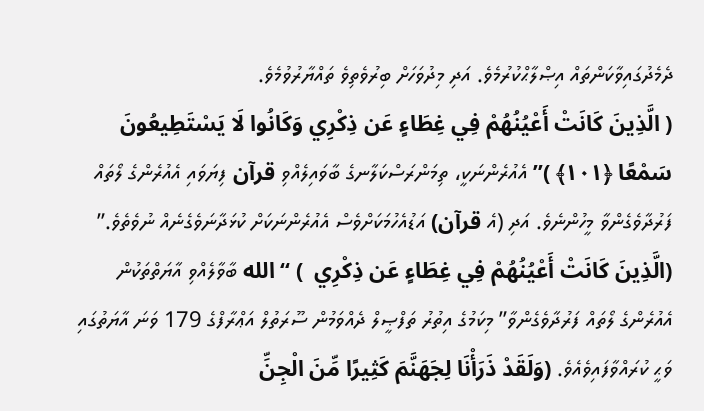ދެމެދުގައިވާކަންތައް އިޞްލާޙްކުރުމެވެ. އަދި މިދުވަހަށް ބިރުވެތިވެ ތައްޔާރުވުމެވެ.
( الَّذِينَ كَانَتْ أَعْيُنُهُمْ فِي غِطَاءٍ عَن ذِكْرِي وَكَانُوا لَا يَسْتَطِيعُونَ سَمْعًا ﴿١٠١﴾ )” އެއުރެންނަކީ، ތިމަންރަސްކަލާނގެ ބާވައިލެއްވި قرآن ފިޔަވައި އެއުރެންގެ ލޯތައް ފަރުދާވެގެންވާ މީހުންނެވެ. އަދި (އެ قرآن) އަޑުއެހުމަކަށްވެސް އެއުރެންނަކަށް ކުޅަދާނަވެގެނެއް ނުވެތެވެ.”
(الَّذِينَ كَانَتْ أَعْيُنُهُمْ فِي غِطَاءٍ عَن ذِكْرِي  ) “الله ބާވާލެއްވި އާޔަތްތަކުން އެއުރެންގެ ލޯތައް ފަރުދާވެގެންވާ” މިކަމުގެ އިތުރު ތަފްޞީލް ދެއްވަމުން ސޫރަތުލް އަޢްރާފްގެ 179 ވަނަ އާޔަތުގައި ވަޙީ ކުރައްވާފައިވެއެވެ. (وَلَقَدْ ذَرَأْنَا لِجَهَنَّمَ كَثِيرًا مِّنَ الْجِنِّ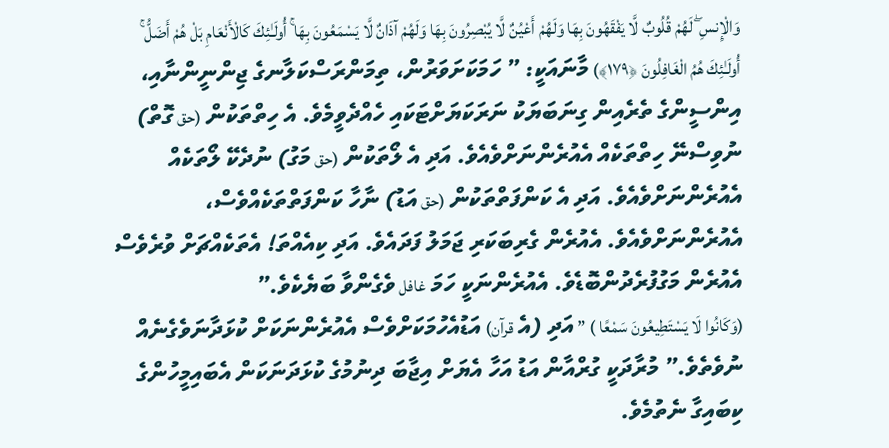وَالْإِنسِ ۖ لَهُمْ قُلُوبٌ لَّا يَفْقَهُونَ بِهَا وَلَهُمْ أَعْيُنٌ لَّا يُبْصِرُونَ بِهَا وَلَهُمْ آذَانٌ لَّا يَسْمَعُونَ بِهَا ۚ أُولَـٰئِكَ كَالْأَنْعَامِ بَلْ هُمْ أَضَلُّ ۚ أُولَـٰئِكَ هُمُ الْغَافِلُونَ ﴿١٧٩﴾) މާނައަކީ: ” ހަމަކަށަވަރުން، ތިމަންރަސްކަލާނގެ ޖިންނީންނާއި، އިންސީންގެ ތެރެއިން ގިނަބަޔަކު ނަރަކަޔަށްޓަކައި ހެއްދެވީމެވެ. އެ ހިތްތަކުން (حق ގޮތް) ނުވިސްނޭ ހިތްތަކެއް އެއުރެންނަށްވެއެވެ. އަދި އެ ލޯތަކުން (حق މަގު) ނުދެކޭ ލޯތަކެއް އެއުރެންނަށްވެއެވެ. އަދި އެ ކަންފަތްތަކުން (حق އަޑު) ނާހާ ކަންފަތްތަކެއްވެސް، އެއުރެންނަށްވެއެވެ. އެއުރެން ގެރިބަކަރި ޖަމަލު ފަދައެވެ. އަދި ކިއެއްތަ! އެތަކެއްޗަށް ވުރެވެސް އެއުރެން މަގުފުރެދުންބޮޑެވެ. އެއުރެންނަކީ ހަމަ غافل ވެގެންވާ ބަޔެކެވެ.”
(وَكَانُوا لَا يَسْتَطِيعُونَ سَمْعًا ) ” އަދި (އެ قرآن) އަޑުއެހުމަކަށްވެސް އެއުރެންނަކަށް ކުޅަދާނަވެގެނެއް ނުވެތެވެ.” މުރާދަކީ ގުރްއާން އަޑު އަހާ އެޔަށް އިޖާބަ ދިނުމުގެ ކުޅަދަނަކަން އެބައިމީހުންގެ ކިބައިގާ ނެތުމެވެ.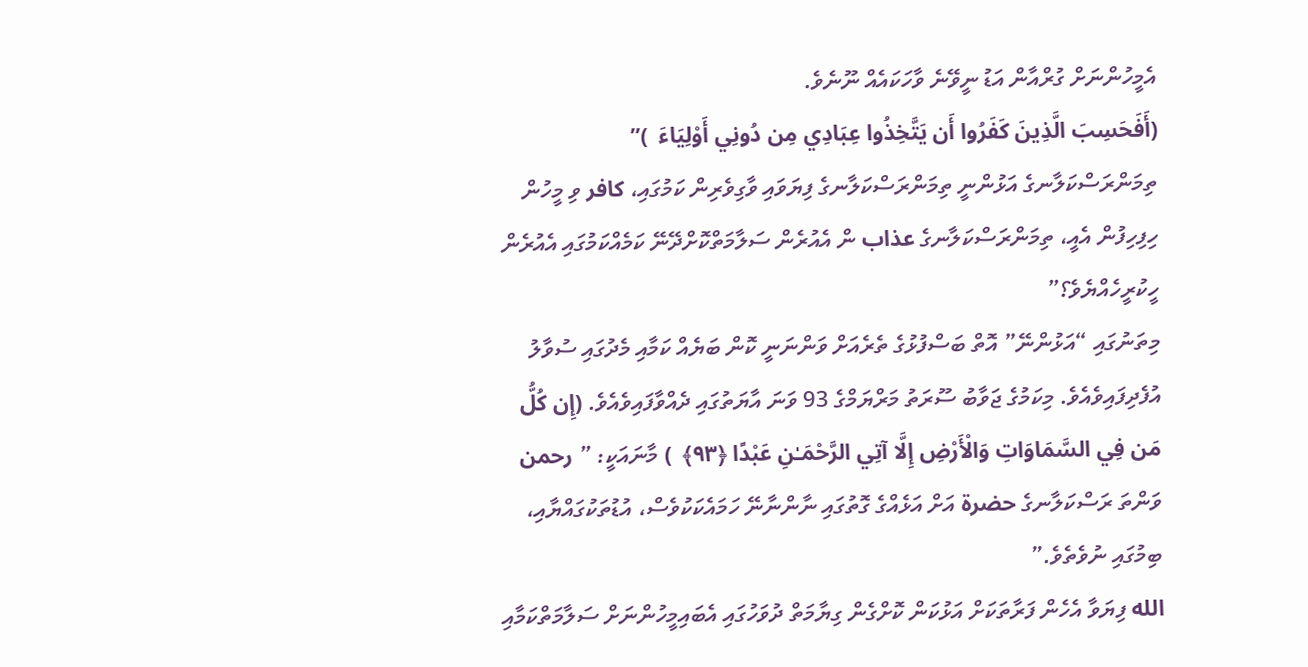އެމީހުންނަށް ގުރްއާން އަޑު ނީވޭނެ ވާހަކައެއް ނޫނެވެ.
(أَفَحَسِبَ الَّذِينَ كَفَرُوا أَن يَتَّخِذُوا عِبَادِي مِن دُونِي أَوْلِيَاءَ  )” ތިމަންރަސްކަލާނގެ އަޅުންނީ ތިމަންރަސްކަލާނގެ ފިޔަވައި ވާގިވެރިން ކަމުގައި، كافر ވި މީހުން ހިފިހިފުން އެއީ، ތިމަންރަސްކަލާނގެ عذاب ން އެއުރެން ސަލާމަތްކޮށްދޭނޭ ކަމެއްކަމުގައި އެއުރެން ހީކުރީހެއްޔެވެ؟”
މިތަނުގައި “އަޅުންނޭ” އޮތް ބަސްފުޅުގެ ތެރެއަށް ވަންނަނީ ކޮން ބަޔެއް ކަމާއި މެދުގައި ސުވާލު އުފެދިފައިވެއެވެ. މިކަމުގެ ޖަވާބު ސޫރަތު މަރްޔަމްގެ 93 ވަނަ އާޔަތުގައި ދެއްވާފައިވެއެވެ. (إِن كُلُّ مَن فِي السَّمَاوَاتِ وَالْأَرْضِ إِلَّا آتِي الرَّحْمَـٰنِ عَبْدًا ﴿٩٣﴾  ) މާނައަކީ: ” رحمن ވަންތަ ރަސްކަލާނގެ حضرة އަށް އަޅެއްގެ ގޮތުގައި ނާންނާނޭ ހަމައެކަކުވެސް، އުޑުތަކުގައްޔާއި، ބިމުގައި ނުވެތެވެ.”
الله ފިޔަވާ އެހެން ފަރާތަކަށް އަޅުކަން ކޮށްގެން ގިޔާމަތް ދުވަހުގައި އެބައިމީހުންނަށް ސަލާމަތްކަމާއި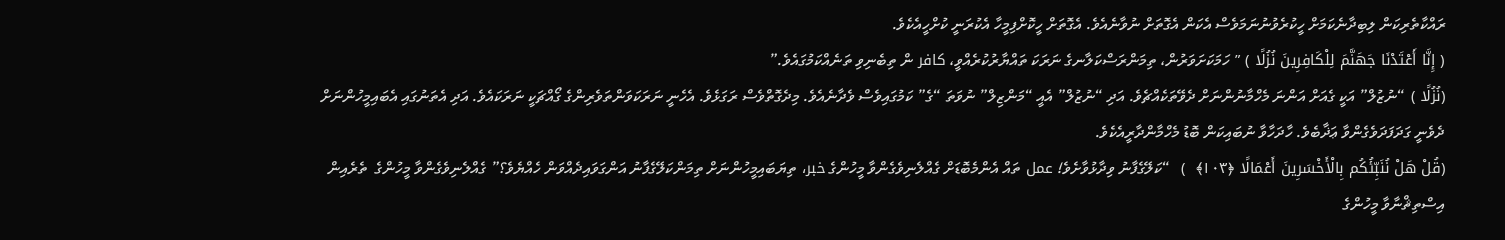ރައްކާތެރިކަން ލިބިދާނެކަމަށް ހީކުރެވުނުނަމަވެސް އެކަން އެގޮތަށް ނުވާނެއެވެ. އެގޮތަށް ހީކޮށްފިމީހާ އެކުރަނީ ކުށްހީއެކެވެ.
( إِنَّا أَعْتَدْنَا جَهَنَّمَ لِلْكَافِرِينَ نُزُلًا ) ” ހަމަކަށަވަރުން، ތިމަންރަސްކަލާނގެ ނަރަކަ ތައްޔާރުކުރެއްވީ، كافر ން ތިބެނިވި ތަނެއްކަމުގައެވެ.”
(نُزُلًا ) “ނުޒުލް” އަކީ ގެއަށް އަންނަ މެހްމާނުންނަށް ދެވޭތަކެއްޗެވެ. އަދި “ނުޒުލް” އެއީ “މަންޒިލް” ނުވަތަ “ގެ” ކަމުގައިވެސް ވެދާނެއެވެ. މިދެގޮތްވެސް ރަގަޅެވެ. އެހެނީ ނަރަކަވަންތަވެރިންގެ ގޯއްޗަކީ ނަރަކައެވެ. އަދި އެތަނުގައި އެބައިމީހުންނަށް ދެވެނީ ގަދަފަދަވެގެންވާ ޢަޛާބެވެ. ހާދަހާވާ ނުބައިކަން ބޮޑު މެހްމާންދާރީއެކެވެ.
(قُلْ هَلْ نُنَبِّئُكُم بِالْأَخْسَرِينَ أَعْمَالًا ﴿١٠٣﴾  )  “ކަލޭގެފާނު ވިދާޅުވާށެވެ! عمل ތައް އެންމެބޮޑަށް ގެއްލެނިވެގެންވާ މީހުންގެ خبر، ތިޔަބައިމީހުންނަށް ތިމަންކަލޭގެފާނު އަންގަވައިދެއްވަން ހެއްޔެވެ؟” ގެއްލެނިވެގެންވާ މީހުންގެ  ތެރެއިން އިސްތިޘްނާވާ މީހުންގެ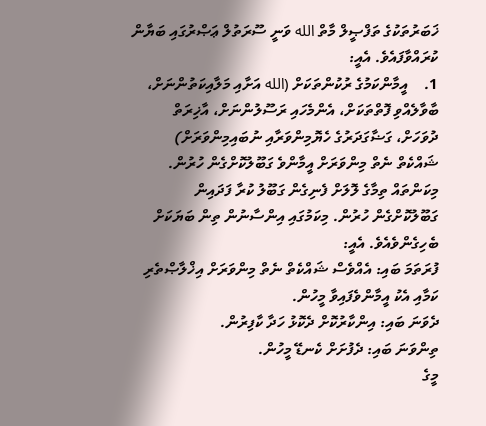ޚަބަރުތަކުގެ ތަފްޞީލް މާތް الله ވަނީ ސޫރަތުލް ޢަޞްރުގައި ބަޔާން ކުރައްވާފައެވެ. އެއީ:
1.    އީމާންކަމުގެ ރުކުންތަކަށް (الله އަށާއި މަލާއިކަތުންނަށް، ބާވާލެއްވި ފޮތްތަކަށް، އެންމެހައި ރަސޫލުންނަށް، އާޚިރަތް ދުވަހަށް، ގަޟާގަދަރުގެ ހެޔޮމިންވަރާއި ނުބައިމިންވަރަށް) ޝައްކެތް ނެތް މިންވަރަށް އީމާންވެ ގަބޫލުކޮށްގެން ހުރުން. މިކަންތައް ތިމާގެ ލޮލަށް ފެނިގެން ގަބޫލު ކުރާ ފަދައިން ގަބޫލުކޮށްގެން ހުރުން. މިކަމުގައި އިންސާނުން ތިން ބަޔަކަށް ބެހިގެންވެއެވެ. އެއީ:
ފުރަތަމަ ބައި: އެއްވެސް ޝައްކެތް ނެތް މިންވަރަށް އިޚްލާޞްތެރި ކަމާއި އެކު އީމާންވެފައިވާ މީހުން.
ދެވަނަ ބައި: އިންކާރުކޮށް ދެކޮޅު ހަދާ ކާފިރުން.
ތިންވަނަ ބައި: ދެފުށަށް ކެނޑޭ މީހުން.
މީގެ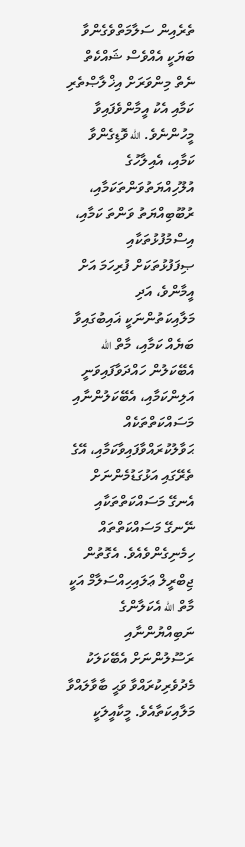ތެރެއިން ސަލާމަތްވެގެންވާ ބަޔަކީ އެއްވެސް ޝައްކެތް ނެތް މިންވަރަށް އިޚްލާޞްތެރި ކަމާއި އެކު އީމާންވެފައިވާ މީހުންނެވެ. الله ވޮޑިގެންވާ ކަމާއި، އެއިލާހުގެ އުލޫހިއްޔަތުވަންތަކަމާއި، ރުބޫބިއްޔަތު ވަންތަ ކަމާއި، އިސްމުފުޅުތަކާއި ޞިފަފުޅުތަކަށް ފުރިހަމަ އަށް އީމާންވެ، އަދި މަލާއިކަތުންނަކީ ޣައިބުގައިވާ ބަޔެއް ކަމާއި، މާތް الله އެބޭކަލުން ހައްދަވާފައިވަނީ އަލިންކަމާއި، އެބޭކަލުންނާއި މަސައްކަތްތަކެއް ޙަވާލުކުރައްވާފައިވާކަމާއި، އޭގެ ތެރޭގައި އަޅުގަޑުމެންނަށް އެނގޭ މަސައްކަތްތަކާއި ނޭނގޭ މަސައްކަތްތައް ހިމެނިގެންވެއެވެ. އެގޮތުން ޖިބްރީލް ޢަލައިހިއްސަލާމް އަކީ މާތް الله އެކަލާންގެ ނަބިއްޔުންނާއި ރަސޫލުންނަށް އެބޭކަލަކު މެދުވެރިކުރައްވާ ވަޙީ ބާވާލައްވާ މަލާއިކަތާއެވެ. މީކާއީލަކީ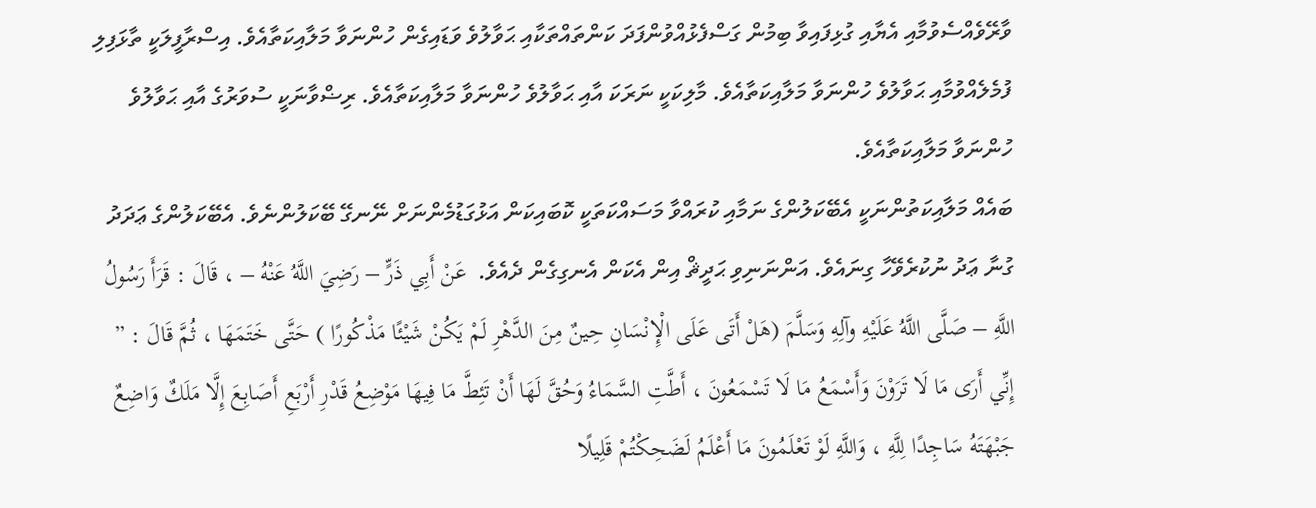ވާރޭވެއްސެވުމާއި އެޔާއި ގުޅިފައިވާ ބިމުން ގަސްފެޅުއްވުންފަދަ ކަންތައްތަކާއި ޙަވާލުވެ ވަޑައިގެން ހުންނަވާ މަލާއިކަތާއެވެ. އިސްރާފީލަކީ ތާޅަފިލި ފުމެލެއްވުމާއި ޙަވާލުވެ ހުންނަވާ މަލާއިކަތާއެވެ. މާލިކަކީ ނަރަކަ އާއި ޙަވާލުވެ ހުންނަވާ މަލާއިކަތާއެވެ. ރިޟްވާނަކީ ސުވަރުގެ އާއި ޙަވާލުވެ ހުންނަވާ މަލާއިކަތާއެވެ.
ބައެއް މަލާއިކަތުންނަކީ އެބޭކަލުންގެ ނަމާއި ކުރައްވާ މަސައްކަތަކީ ކޮބައިކަން އަޅުގަޑުމެންނަށް ނޭނގޭ ބޭކަލުންނެވެ. އެބޭކަލުންގެ ޢަދަދު ގުނާ ޢަދު ނުކުރެވޭހާ ގިނައެވެ. އަންނަނިވި ޙަދީޘް އިން އެކަން އެނގިގެން ދެއެވެ.  عَنْ أَبِي ذَرٍّ – رَضِيَ اللَّهُ عَنْهُ – ، قَالَ : قَرَأَ رَسُولُ اللَّهِ – صَلَّى اللَّهُ عَلَيْهِ وآلِهِ وَسَلَّمَ (هَلْ أَتَى عَلَى الْإِنْسَانِ حِينٌ مِنَ الدَّهْرِ لَمْ يَكُنْ شَيْئًا مَذْكُورًا ) حَتَّى خَتَمَهَا ، ثُمَّ قَالَ : ” إِنِّي أَرَى مَا لَا تَرَوْنَ وَأَسْمَعُ مَا لَا تَسْمَعُونَ ، أَطَّتِ السَّمَاءُ وَحُقَّ لَهَا أَنْ تَئِطَّ مَا فِيهَا مَوْضِعُ قَدْرِ أَرْبَعِ أَصَابِعَ إِلَّا مَلَكٌ وَاضِعٌ جَبْهَتَهُ سَاجِدًا لِلَّهِ ، وَاللَّهِ لَوْ تَعْلَمُونَ مَا أَعْلَمُ لَضَحِكْتُمْ قَلِيلًا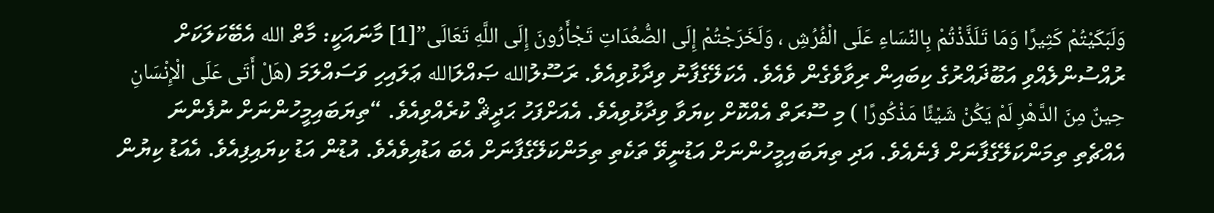وَلَبَكَيْتُمْ كَثِيرًا وَمَا تَلَذَّذْتُمْ بِالنِّسَاءِ عَلَى الْفُرُشِ ، وَلَخَرَجْتُمْ إِلَى الصُّعُدَاتِ تَجْأَرُونَ إِلَى اللَّهِ تَعَالَى”[1] މާނައަކީ: މާތް الله އެބޭކަލަކަށް ރުއްސުންލެއްވި އަބޫޛައްރުގެ ކިބައިން ރިވާވެގެން ވެއެވެ. އެކަލޭގެފާނު ވިދާޅުވިއެވެ. ރަސޫލުالله ޞައްލަالله ޢަލައިހި ވަސައްލަމަ (هَلْ أَتَى عَلَى الْإِنْسَانِ حِينٌ مِنَ الدَّهْرِ لَمْ يَكُنْ شَيْئًا مَذْكُورًا ) މި ސޫރަތް އެއްކޮށް ކިޔަވާ ވިދާޅުވިއެވެ. އެއަށްފަހު ޙަދީޘް ކުރެއްވިއެވެ. “ތިޔަބައިމީހުންނަށް ނުފެންނަ އެއްޗެތި ތިމަންކަލޭގެފާނަށް ފެނެއެވެ. އަދި ތިޔަބައިމީހުންނަށް އަޑުނީވޭ ތަކެތި ތިމަންކަލޭގެފާނަށް އެބަ އަޑުއިވެއެވެ. އުޑުން އަޑު ކިޔައިފިއެވެ. އެއަޑު ކިޔުން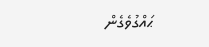ޙައްގުވެގެން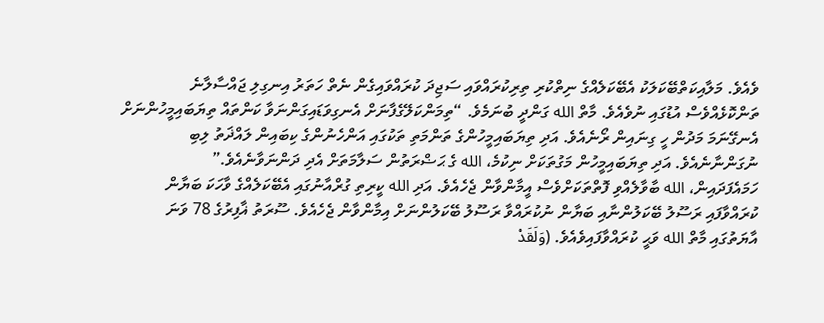ވެއެވެ. މަލާއިކަތްބޭކަލަކު އެބޭކަލެއްގެ ނިތްކުރި ތިރިކުރައްވައި ސަޖިދަ ކުރައްވައިގެން ނެތް ހަތަރު އިނގިލި ޖައްސާލާނެ ތަންކޮޅެއްވެސް އުޑުގައި ނުވެއެވެ. މާތް الله ގަންދީ ބުނަމެވެ. “ތިމަންކަލޭގެފާނަށް އެނގިވަޑައިގަންނަވާ ކަންތައް ތިޔަބައިމީހުންނަށް އެނގޭނަމަ މަދުން ހީ ގިނައިން ރޯނެއެވެ. އަދި ތިޔަބައިމީހުންގެ ތަންމަތި ތަކުގައި އަންހެނުންގެ ކިބައިން ލައްޛަތު ލިބި ނުގަންނާނެއެވެ. އަދި ތިޔަބައިމީހުން މަގުތަކަށް ނިކުމެ، الله ގެ ޙަޟްރަތުން ސަލާމަތަށް އެދި ދަންނަވާނެއެވެ.”
ހަމައެފަދައިން، الله ބާވާލެއްވި ފޮތްތަކަށްވެސް އީމާންވާން ޖެހެއެވެ. އަދި الله ކީރިތި ގުރްއާނުގައި އެބޭކަލެއްގެ ވާހަކަ ބަޔާން ކުރައްވާފައި ރަސޫލު ބޭކަލުންނާއި ބަޔާން ނުކުރައްވާ ރަސޫލު ބޭކަލުންނަށް އިމާންވާން ޖެހެއެވެ. ސޫރަތު ޣާފިރުގެ 78 ވަނަ އާޔަތުގައި މާތް الله ވަޙީ ކުރައްވާފައިވެއެވެ. (وَلَقَدْ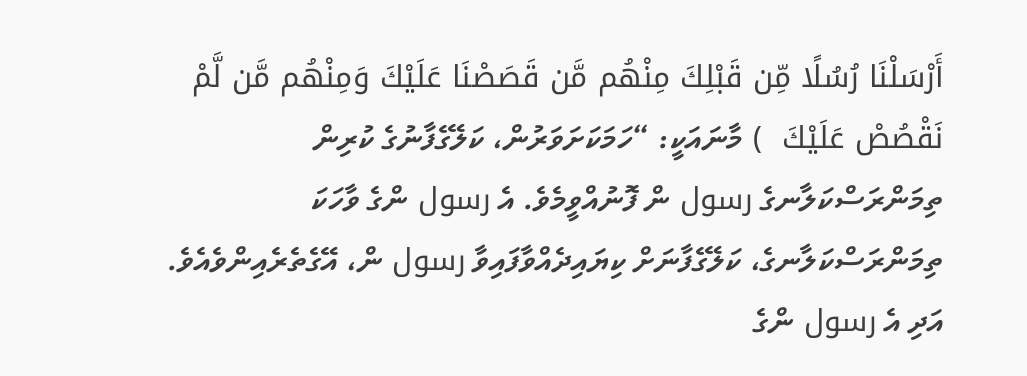أَرْسَلْنَا رُسُلًا مِّن قَبْلِكَ مِنْهُم مَّن قَصَصْنَا عَلَيْكَ وَمِنْهُم مَّن لَّمْ نَقْصُصْ عَلَيْكَ  ) މާނައަކީ: “ހަމަކަށަވަރުން، ކަލޭގެފާނުގެ ކުރިން ތިމަންރަސްކަލާނގެ رسول ން ފޮނުއްވީމެވެ. އެ رسول ންގެ ވާހަކަ ތިމަންރަސްކަލާނގެ، ކަލޭގެފާނަށް ކިޔައިދެއްވާފައިވާ رسول ން، އޭގެތެރެއިންވެއެވެ. އަދި އެ رسول ންގެ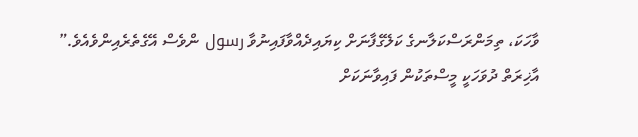ވާހަކަ، ތިމަންރަސްކަލާނގެ ކަލޭގެފާނަށް ކިޔައިދެއްވާފައިނުވާ رسول ންވެސް އޭގެތެރެއިންވެއެވެ.”
އާޚިރަތް ދުވަހަކީ މީސްތަކުން ފައިވާނަކަށް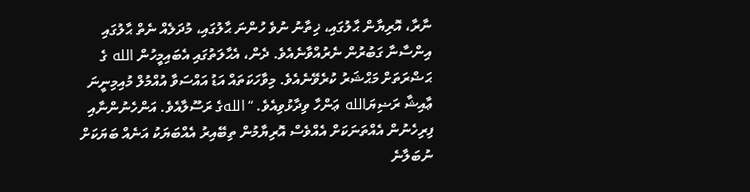ނާރާ، އޮރިޔާން ޙާލުގައި، ޚިތާނު ނުވެ ހުންނަ ޙާލުގައި، މުދަލެއް ނެތް ޙާލުގައި އިންސާނާ ގަބުރުން ނެރުއްވާނެއެވެ. ދެން، އެޙާލަތުގައި އެބައިމީހުން الله ގެ ޙަޟްރަތަށް މަޙްޝަރު ކުރެވޭނެއެވެ. މިވާހަކަތައް އަޑު އައްސަވާ އުއްމުލް މުއިމިނީނަ ޢާއިޝާ ރަޟިޔަالله ޢަންހާ ވިދާޅުވިއެވެ. “اللهގެ ރަސޫލާއެވެ. އަންހެނުންނާއި ފިރިހެނުން އެއްތަނަކަށް އެއްވެސް އޮރިޔާމުން ތިބޭއިރު އެއްބަޔަކު އަނެއް ބަޔަކަށް ނުބަލާނެ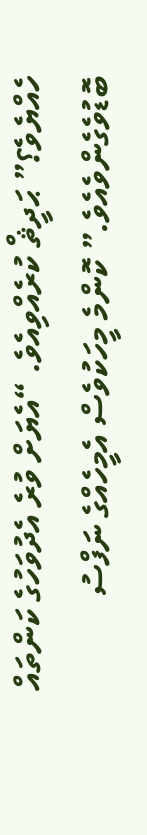ހެއްޔެވެ؟” ޙަދީޘް ކުރެއްވިއެވެ. “އެޔަށް ވުރެ އެދުވަހުގެ ކަންތައް ބޮޑުވެގެންވެއެވެ.” ކޮންމެ މީހަކުވެސް އެމީހެއްގެ ނަފްސު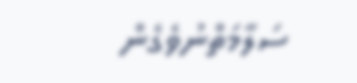ސަލާމަތްނުވެގެން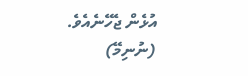އުޅެން ޖެހޭނެއެވެ. (ނުނިމޭ)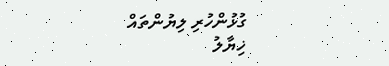ގުޅުންހުރި ލިޔުންތައް
ޚިޔާލު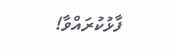ފާޅުކުރައްވާ!